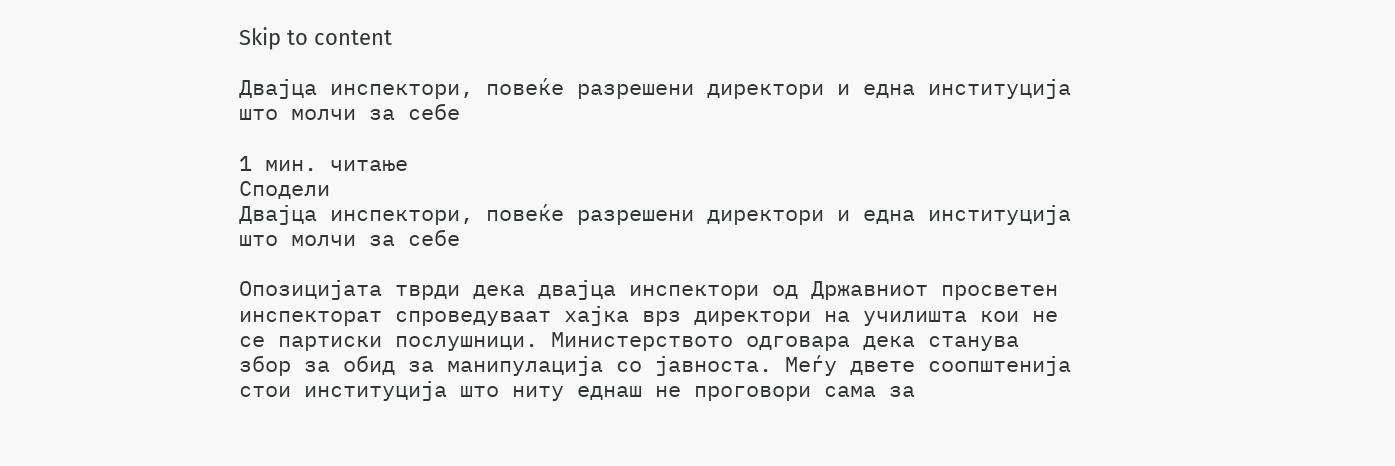Skip to content

Двајца инспектори, повеќе разрешени директори и една институција што молчи за себе

1 мин. читање
Сподели
Двајца инспектори, повеќе разрешени директори и една институција што молчи за себе

Опозицијата тврди дека двајца инспектори од Државниот просветен инспекторат спроведуваат хајка врз директори на училишта кои не се партиски послушници. Министерството одговара дека станува збор за обид за манипулација со јавноста. Меѓу двете соопштенија стои институција што ниту еднаш не проговори сама за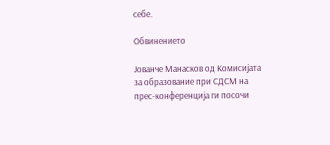себе.

Обвинението

Јованче Манасков од Комисијата за образование при СДСМ на прес-конференција ги посочи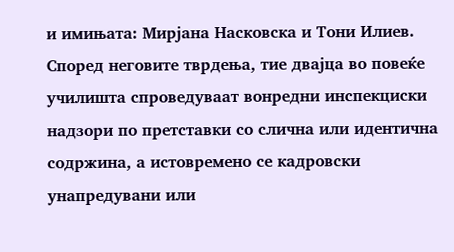и имињата: Мирјана Насковска и Тони Илиев. Според неговите тврдења, тие двајца во повеќе училишта спроведуваат вонредни инспекциски надзори по претставки со слична или идентична содржина, а истовремено се кадровски унапредувани или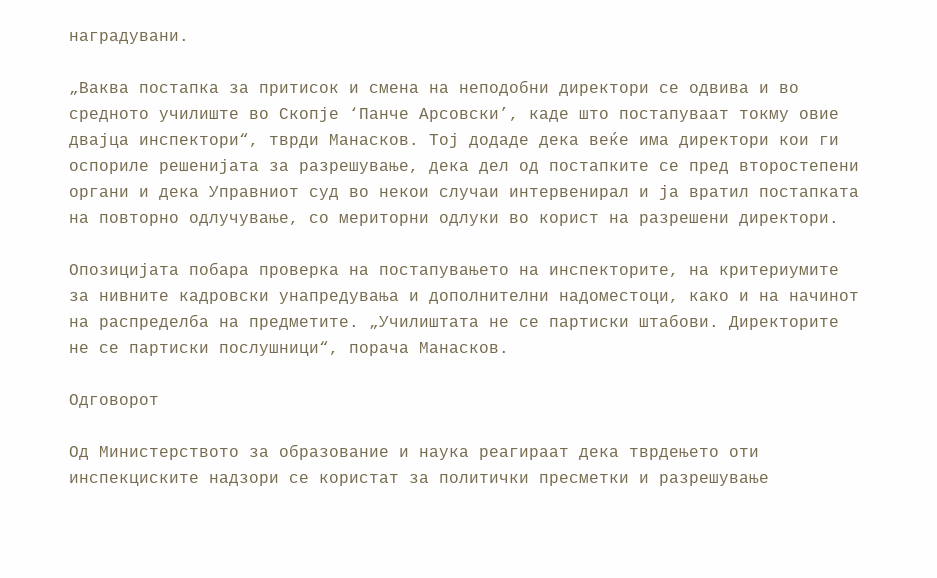наградувани.

„Ваква постапка за притисок и смена на неподобни директори се одвива и во средното училиште во Скопје ‘Панче Арсовски’, каде што постапуваат токму овие двајца инспектори“, тврди Манасков. Тој додаде дека веќе има директори кои ги оспориле решенијата за разрешување, дека дел од постапките се пред второстепени органи и дека Управниот суд во некои случаи интервенирал и ја вратил постапката на повторно одлучување, со мериторни одлуки во корист на разрешени директори.

Опозицијата побара проверка на постапувањето на инспекторите, на критериумите за нивните кадровски унапредувања и дополнителни надоместоци, како и на начинот на распределба на предметите. „Училиштата не се партиски штабови. Директорите не се партиски послушници“, порача Манасков.

Одговорот

Од Министерството за образование и наука реагираат дека тврдењето оти инспекциските надзори се користат за политички пресметки и разрешување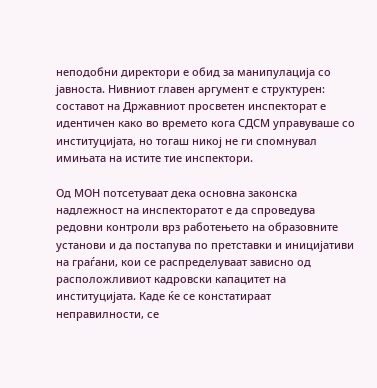неподобни директори е обид за манипулација со јавноста. Нивниот главен аргумент е структурен: составот на Државниот просветен инспекторат е идентичен како во времето кога СДСМ управуваше со институцијата, но тогаш никој не ги спомнувал имињата на истите тие инспектори.

Од МОН потсетуваат дека основна законска надлежност на инспекторатот е да спроведува редовни контроли врз работењето на образовните установи и да постапува по претставки и иницијативи на граѓани, кои се распределуваат зависно од расположливиот кадровски капацитет на институцијата. Каде ќе се констатираат неправилности, се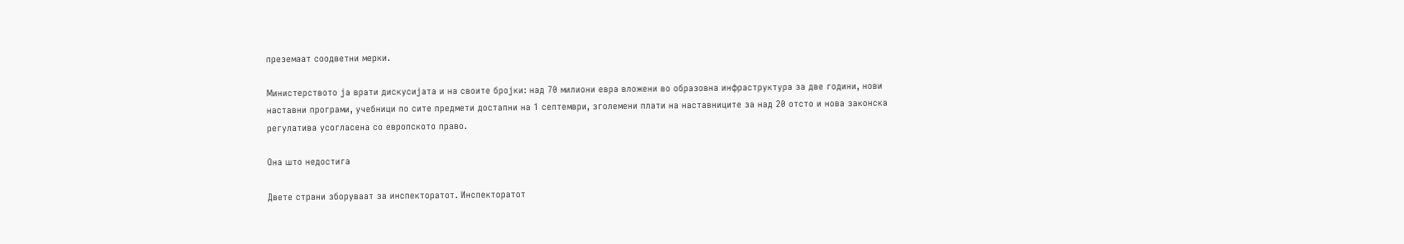преземаат соодветни мерки.

Министерството ја врати дискусијата и на своите бројки: над 70 милиони евра вложени во образовна инфраструктура за две години, нови наставни програми, учебници по сите предмети достапни на 1 септември, зголемени плати на наставниците за над 20 отсто и нова законска регулатива усогласена со европското право.

Она што недостига

Двете страни зборуваат за инспекторатот. Инспекторатот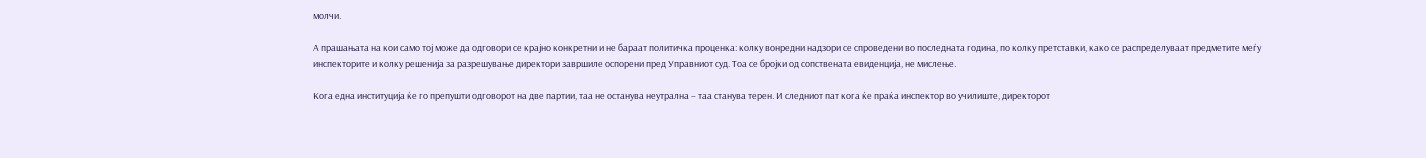молчи.

А прашањата на кои само тој може да одговори се крајно конкретни и не бараат политичка проценка: колку вонредни надзори се спроведени во последната година, по колку претставки, како се распределуваат предметите меѓу инспекторите и колку решенија за разрешување директори завршиле оспорени пред Управниот суд. Тоа се бројки од сопствената евиденција, не мислење.

Кога една институција ќе го препушти одговорот на две партии, таа не останува неутрална – таа станува терен. И следниот пат кога ќе праќа инспектор во училиште, директорот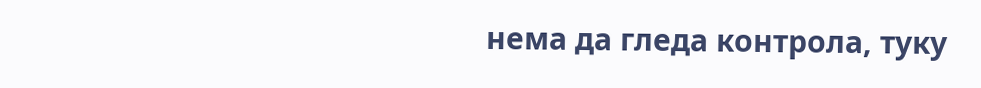нема да гледа контрола, туку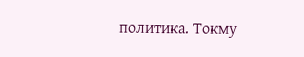политика. Токму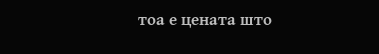тоа е цената што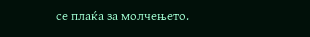се плаќа за молчењето.